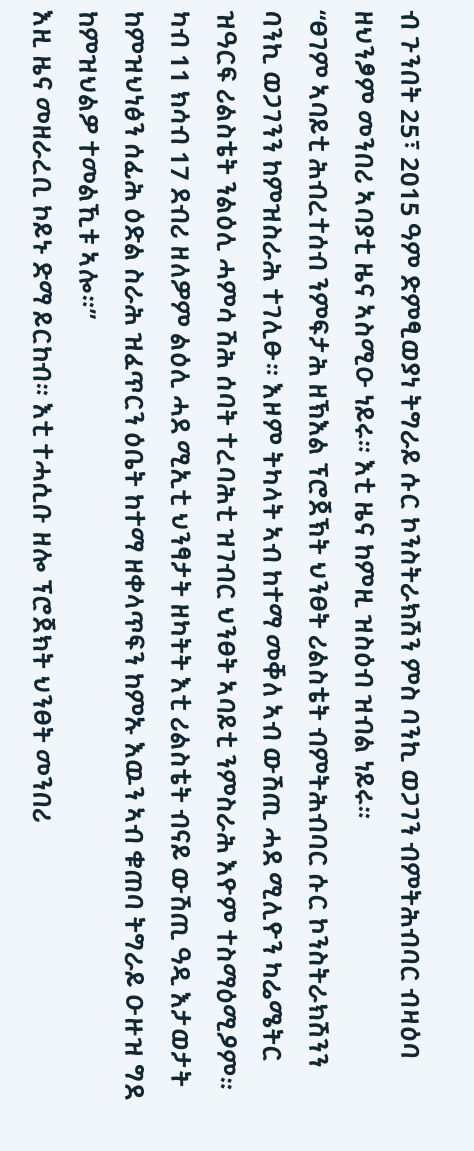ብ ጉንበት 25፣ 2015 ዓም ድምፂወያነ ትግራይ ሱር ኮንስትራክሽን ምስ ባንኪ ወጋገን ብምትሕብባር ብዛዕባ ዘህንፆም መንበሪ ኣባያቲ ዜና ኣስሚዑ ነይሩ። እቲ ዜና ከምዚ ዝስዕብ ዝብል ነይሩ።
“ፀገም ኣባይቲ ሕብረተሰብ ንምፍታሕ ዘኽእል ፕሮጀኽት ህንፀት ሪልስቴት ብምትሕብባር ሱር ኮንስትራክሽንን ባንኪ ወጋገንን ከምዝስራሕ ተገሊፁ። እዞም ትካላት ኣብ ከተማ መቐለ ኣብ ውሽጢ ሓደ ሚሊዮን ካሬሜትር ዝዓርፍ ሪልስቴት ንልዕሊ ሓምሳ ሽሕ ሰባት ተረባሕቲ ዝገብር ህንፀት ኣባይቲ ንምስራሕ እዮም ተስማዕሚዖም። ካብ 11 ክሳብ 17 ደብሪ ዘለዎም ልዕሊ ሓደ ሚኢቲ ህንፃታት ዘካትት እቲ ሪልስቴት ብናይ ውሽጢ ዓዲ እታወታት ከምዝህነፅን ሰፊሕ ዕድል ስራሕ ዝፈጥርን ዕቤት ከተማ ዘቀላጥፍን ከምኡ እዉን ኣብ ቁጠባ ትግራይ ዑዙዝ ግደ ከምዝህልዎ ተመልኺቱ ኣሎ።”
እዚ ዜና መዘራረቢ ኮይኑ ድማ ይርከብ። እቲ ተሓሲቡ ዘሎ ፕሮጀክት ህንፀት መንበሪ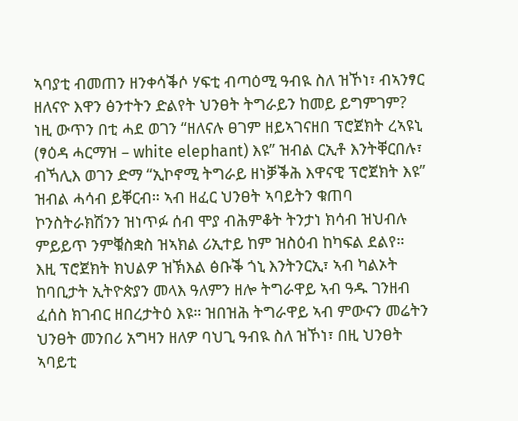ኣባያቲ ብመጠን ዘንቀሳቕሶ ሃፍቲ ብጣዕሚ ዓብዪ ስለ ዝኾነ፣ ብኣንፃር ዘለናዮ እዋን ፅንተትን ድልየት ህንፀት ትግራይን ከመይ ይግምገም?
ነዚ ውጥን በቲ ሓደ ወገን “ዘለናሉ ፀገም ዘይኣገናዘበ ፕሮጀክት ረኣዩኒ (ፃዕዳ ሓርማዝ – white elephant) እዩ” ዝብል ርኢቶ እንትቐርበሉ፣ ብኻሊእ ወገን ድማ “ኢኮኖሚ ትግራይ ዘነቓቕሕ እዋናዊ ፕሮጀክት እዩ” ዝብል ሓሳብ ይቐርብ። ኣብ ዘፈር ህንፀት ኣባይትን ቁጠባ ኮንስትራክሽንን ዝነጥፉ ሰብ ሞያ ብሕምቆት ትንታነ ክሳብ ዝህብሉ ምይይጥ ንምቑስቋስ ዝኣክል ሪኢተይ ከም ዝስዕብ ከካፍል ደልየ።
እዚ ፕሮጀክት ክህልዎ ዝኽእል ፅቡቕ ጎኒ እንትንርኢ፣ ኣብ ካልኦት ከባቢታት ኢትዮጵያን መላእ ዓለምን ዘሎ ትግራዋይ ኣብ ዓዱ ገንዘብ ፈሰስ ክገብር ዘበረታትዕ እዩ። ዝበዝሕ ትግራዋይ ኣብ ምውናን መሬትን ህንፀት መንበሪ አግዛን ዘለዎ ባህጊ ዓብዪ ስለ ዝኾነ፣ በዚ ህንፀት ኣባይቲ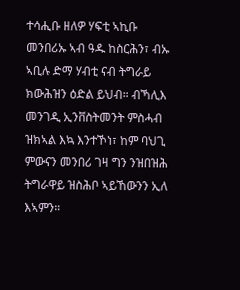ተሳሒቡ ዘለዎ ሃፍቲ ኣኪቡ መንበሪኡ ኣብ ዓዱ ከስርሕን፣ ብኡ ኣቢሉ ድማ ሃብቲ ናብ ትግራይ ክውሕዝን ዕድል ይህብ። ብኻሊእ መንገዲ ኢንቨስትመንት ምስሓብ ዝክኣል እኳ እንተኾነ፣ ከም ባህጊ ምውናን መንበሪ ገዛ ግን ንዝበዝሕ ትግራዋይ ዝስሕቦ ኣይኸውንን ኢለ እኣምን።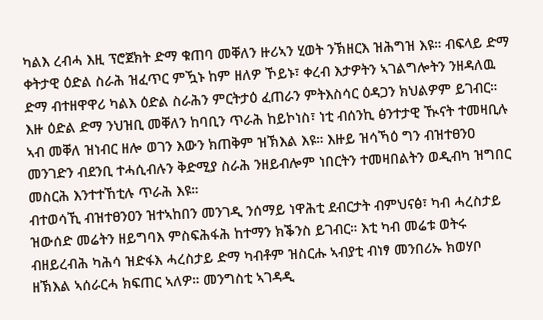ካልእ ረብሓ እዚ ፕሮጀክት ድማ ቁጠባ መቐለን ዙሪኣን ሂወት ንኽዘርእ ዝሕግዝ እዩ። ብፍላይ ድማ ቀትታዊ ዕድል ስራሕ ዝፈጥር ምዃኑ ከም ዘለዎ ኾይኑ፣ ቀረብ እታዎትን ኣገልግሎትን ንዘዳለዉ ድማ ብተዘዋዋሪ ካልእ ዕድል ስራሕን ምርትታዕ ፈጠራን ምትእስሳር ዕዳጋን ክህልዎም ይገብር። እዙ ዕድል ድማ ንህዝቢ መቐለን ከባቢን ጥራሕ ከይኮነስ፣ ነቲ ብሰንኪ ፅንተታዊ ዂናት ተመዛቢሉ ኣብ መቐለ ዝነብር ዘሎ ወገን እውን ክጠቅም ዝኽእል እዩ። እዙይ ዝሳኻዕ ግን ብዝተፀንዐ መንገድን ብደንቢ ተሓሲብሉን ቅድሚያ ስራሕ ንዘይብሎም ነበርትን ተመዛበልትን ወዲብካ ዝግበር መስርሕ እንተተኸቲሉ ጥራሕ እዩ።
ብተወሳኺ ብዝተፀንዐን ዝተኣከበን መንገዲ ንሰማይ ነዋሕቲ ደብርታት ብምህናፅ፣ ካብ ሓረስታይ ዝውሰድ መሬትን ዘይግባእ ምስፍሕፋሕ ከተማን ክቕንስ ይገብር። እቲ ካብ መሬቱ ወትሩ ብዘይረብሕ ካሕሳ ዝድፋእ ሓረስታይ ድማ ካብቶም ዝስርሑ ኣብያቲ ብነፃ መንበሪኡ ክወሃቦ ዘኽእል ኣሰራርሓ ክፍጠር ኣለዎ። መንግስቲ ኣገዳዲ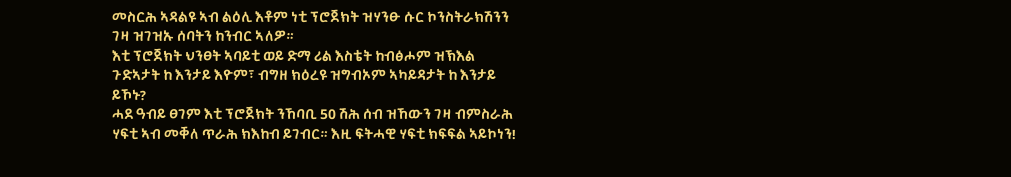መስርሕ ኣዳልዩ ኣብ ልዕሊ እቶም ነቲ ፕሮጀክት ዝሃንፁ ሱር ኮንስትራክሽንን ገዛ ዝገዝኡ ሰባትን ከንብር ኣለዎ።
እቲ ፕሮጀክት ህንፀት ኣባይቲ ወይ ድማ ሪል እስቴት ከብፅሖም ዝኽእል ጉድኣታት ከ እንታይ እዮም፣ ብግዘ ክዕረዩ ዝግብኦም ኣካይዳታት ከ እንታይ ይኾኑ?
ሓደ ዓብይ ፀገም እቲ ፕሮጀክት ንኸባቢ 50 ሽሕ ሰብ ዝኸውን ገዛ ብምስራሕ ሃፍቲ ኣብ መቐለ ጥራሕ ክእከብ ይገብር። እዚ ፍትሓዊ ሃፍቲ ክፍፍል ኣይኮነን!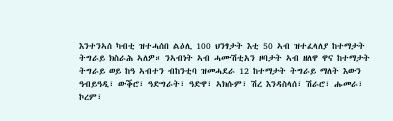እንተንኣሰ ካብቲ ዝተሓሰበ ልዕሊ 100 ህንፃታት እቲ 50 ኣብ ዝተፈላለያ ከተማታት ትግራይ ክስራሕ ኣለዎ። ንኣብነት ኣብ ሓሙሽቲአን ዞባታት ኣብ ዘለዋ ዋና ከተማታት ትግራይ ወይ ከዓ ኣብተን ብከንቲባ ዝመሓደራ 12 ከተማታት ትግራይ ማለት እውን ዓብይዓዲ፣ ውቕሮ፣ ዓድግራት፣ ዓድዋ፣ ኣክሱም፣ ሽረ እንዳስላሰ፣ ሽራሮ፣ ሑመራ፣ ኮረም፣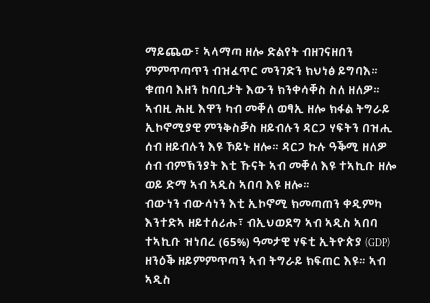ማይጨው፣ ኣላማጣ ዘሎ ድልየት ብዘገናዘበን ምምጥጣጥን ብዝፈጥር መንገድን ክህነፅ ይግባእ። ቁጠባ እዘን ከባቢታት እውን ክንቀሳቐስ ስለ ዘለዎ።
ኣብዚ ሕዚ እዋን ካብ መቐለ ወፃኢ ዘሎ ክፋል ትግራይ ኢኮኖሚያዊ ምንቅስቓስ ዘይብሉን ዳርጋ ሃፍትን በዝሒ ሰብ ዘይብሉን እዩ ኾይኑ ዘሎ። ዳርጋ ኩሉ ዓቕሚ ዘለዎ ሰብ ብምኽንያት እቲ ኹናት ኣብ መቐለ እዩ ተኣኪቡ ዘሎ ወይ ድማ ኣብ ኣዲስ ኣበባ እዩ ዘሎ።
ብውነን ብውሳነን እቲ ኢኮኖሚ ክመጣጠን ቀዲምካ እንተድኣ ዘይተሰሪሑ፣ ብኢህወደግ ኣብ ኣዲስ ኣበባ ተኣኪቡ ዝነበረ (65%) ዓመታዊ ሃፍቲ ኢትዮጵያ (GDP) ዘንዕቕ ዘይምምጥጣን ኣብ ትግራይ ክፍጠር እዩ። ኣብ ኣዲስ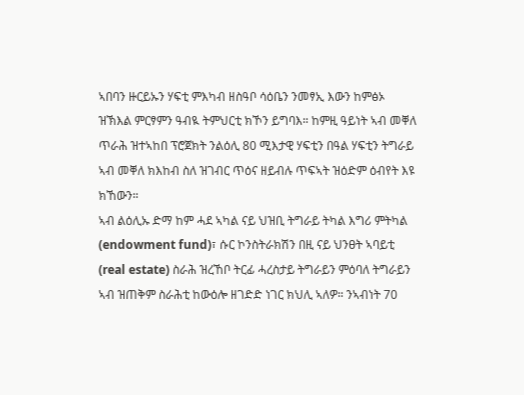ኣበባን ዙርይኡን ሃፍቲ ምእካብ ዘስዓቦ ሳዕቤን ንመፃኢ እውን ከምፅኦ ዝኽእል ምርፃምን ዓብዪ ትምህርቲ ክኾን ይግባእ። ከምዚ ዓይነት ኣብ መቐለ ጥራሕ ዝተኣከበ ፕሮጀክት ንልዕሊ 80 ሚእታዊ ሃፍቲን በዓል ሃፍቲን ትግራይ ኣብ መቐለ ክእከብ ስለ ዝገብር ጥዕና ዘይብሉ ጥፍኣት ዝዕድም ዕብየት እዩ ክኸውን።
ኣብ ልዕሊኡ ድማ ከም ሓደ ኣካል ናይ ህዝቢ ትግራይ ትካል እግሪ ምትካል (endowment fund)፣ ሱር ኮንስትራክሽን በዚ ናይ ህንፀት ኣባይቲ (real estate) ስራሕ ዝረኸቦ ትርፊ ሓረስታይ ትግራይን ምዕባለ ትግራይን ኣብ ዝጠቅም ስራሕቲ ከውዕሎ ዘገድድ ነገር ክህሊ ኣለዎ። ንኣብነት 70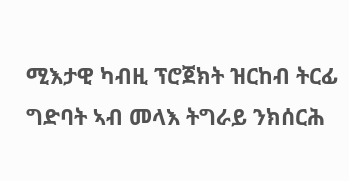ሚእታዊ ካብዚ ፕሮጀክት ዝርከብ ትርፊ ግድባት ኣብ መላእ ትግራይ ንክሰርሕ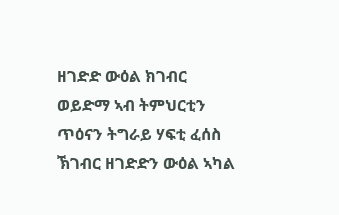ዘገድድ ውዕል ክገብር ወይድማ ኣብ ትምህርቲን ጥዕናን ትግራይ ሃፍቲ ፈሰስ ኽገብር ዘገድድን ውዕል ኣካል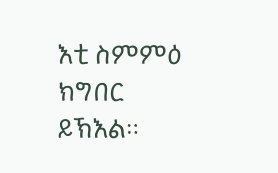እቲ ስምምዕ ክግበር ይኽእል።